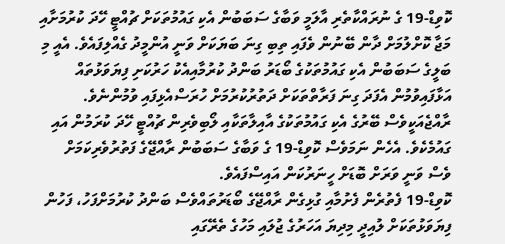ކޮވިޑް-19 ގެ ނުރައްކާތެރި އާލަމީ ވަބާގެ ސަބަބުން އެކި ގައުމުތަކަށް ޗުއްޓީ ހޭދަ ކުރުމަށާއި މަޖާ ކޮށްލުމަށް ދާން ބޭނުން ވެފައި ތިބި ގިނަ ބަޔަކަށް ވަނީ އުންމީދު ގެއްލިފައެވެ. އެއީ މި ބަލީގެ ސަބަބުން އެކި ގައުމުތަކުގެ ބޯޑަރު ބަންދު ކުރުމާއިއެކު ހަރުކަށި ފިޔަވަޅުތައް އަޅާފައިވުމުން އެފަދަ ގިނަ ފަރާތްތަކަށް ދަތުރުކުރުމަށް ހުރަސްއެޅިފައި ވުމުންނެވެ. ރާއްޖެއަކީވެސް ބޭރުގެ އެކި ގައުމުތަކުގެ އާއިލާތަކާއި ލޯބިވެރިން ޗުއްޓީ ހޭދަ ކުރަމުން އައި ގައުމެކެވެ. އެހެން ނަމަވެސް ކޮވިޑް-19 ގެ ވަބާގެ ސަބަބުން ރާއްޖޭގެ ފަތުރުވެރިކަމަށް ވެސް ވަނީ ވަރަށް ބޮޑަށް ހީނަރުކަން އައިސްފައެވެ.
ކޮވިޑް-19 ފެތުރެން ފެށުމާއި ގުޅިގެން ރާއްޖޭގެ ބޯޑަރުތައްވެސް ބަންދު ކުރުމަށްފަހު، ފަހުން ފިޔަވަޅުތަކަށް ލުއިދީ މިދިޔަ އަހަރުގެ ޖުލައި މަހުގެ ތެރޭގައި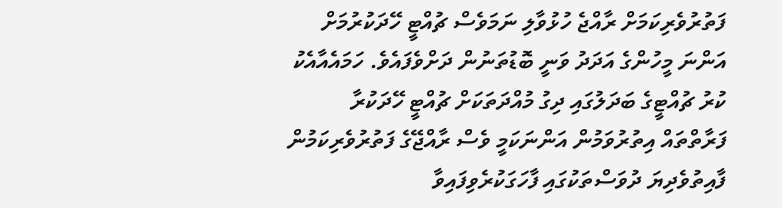ފަތުރުވެރިކަމަށް ރާއްޖެ ހުޅުވާލި ނަމަވެސް ޗުއްޓީ ހޭދަކުރުމަށް އަންނަ މީހުންގެ އަދަދު ވަނީ ބޮޑުތަނުން ދަށްވެފައެވެ. ހަމައެއާއެކު ކުރު ޗުއްޓީގެ ބަދަލުގައި ދިގު މުއްދަތަކަށް ޗުއްޓީ ހޭދަކުރާ ފަރާތްތައް އިތުރުވަމުން އަންނަކަމީ ވެސް ރާއްޖޭގެ ފަތުރުވެރިކަމުން ފާއިތުވެދިޔަ ދުވަސްތަކުގައި ފާހަގަކުރެވިފައިވާ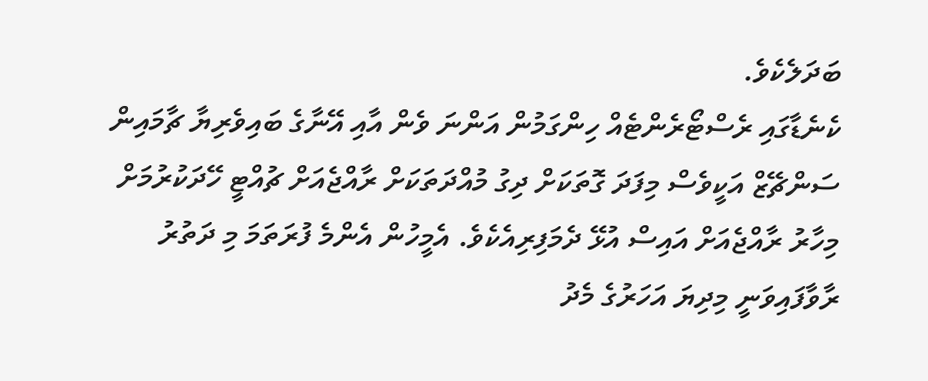ބަދަލެކެވެ.
ކެނެޑާގައި ރެސްޓޯރެންޓެއް ހިންގަމުން އަންނަ ވެން އާއި އޭނާގެ ބައިވެރިޔާ ޗާމައިން ސަންޗޭޒް އަކީވެސް މިފަދަ ގޮތަކަށް ދިގު މުއްދަތަކަށް ރާއްޖެއަށް ޗުއްޓީ ހޭދަކުރުމަށް މިހާރު ރާއްޖެއަށް އައިސް އުޅޭ ދެމަފިރިއެކެވެ. އެމީހުން އެންމެ ފުރަތަމަ މި ދަތުރު ރާވާފައިވަނީ މިދިޔަ އަހަރުގެ މެދު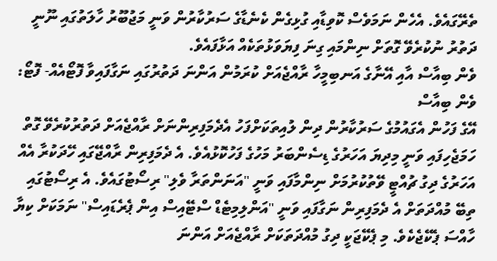ތެރޭގައެވެ. އެހެން ނަމަވެސް ކޮވިޑާއި ގުޅިގެން ކެނެޑާގެ ސަރުކާރުން ވަނީ މަޖުބޫރު ހާލަތުގައި ނޫނީ ދަތުރު ނުކުރެވޭ ގޮތަށް ނިންމައި ގިނަ ފިޔަވަޅުތަކެއް އަޅާފައެވެ.
ވެން ބިއާސް އާއި އޭނާގެ އަނބިމީހާ ރާއްޖެއަށް ކުރަމުން އަންނަ ދަތުރުގައި ނަގާފައިވާ ފޮޓޯއެއް- ފޮޓޯ: ވެން ބިއާސް
އޭގެ ފަހުން އެގައުމުގެ ސަރުކާރުން ދިން ލުއިތަކަށްފަހު އެދެމަފިރިންނަށް ރާއްޖެއަށް ދަތުރުކުރެވޭ ގޮތް ހަމަޖެހިފައި ވަނީ މިދިޔަ އަހަރުގެ ޑިސެންބަރު މަހުގެ ފަހުކޮޅުއެވެ. އެ ދެމަފިރިން ރާއްޖޭގައި ހޭދަކުރާ އެއް އަހަރުގެ ދިގު ޗުއްޓީ ވޭތުކުރުމަށް ނިންމާފައި ވަނީ "އަނަންތަރާ ވެލި" ރިސޯޓުގައެވެ. އެ ރިސޯޓުގައި ތިބޭ މުއްދަތަށް އެ ދެމަފިރިން ނަގާފައި ވަނީ "އަންލިމިޓެޑް ސްޓޭއިސް އިން ޕެރެޑައިސް" ނަމަކަށް ކިޔާ ހާއްސަ ޕެކޭޖެކެވެ. މި ޕެކޭޖަކީ ދިގު މުއްދަތަކަށް ރާއްޖެއަށް އަންނަ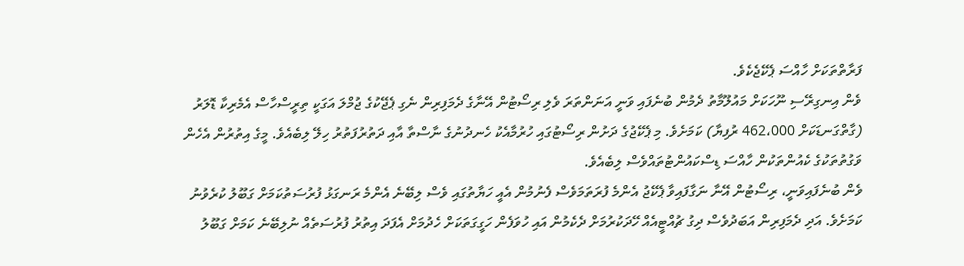ފަރާތްތަކަށް ހާއްސަ ޕެކޭޖެކެވެ.
ވެން އިނގިރޭސި ނޫހަކަށް މައުލޫމާތު ދެމުން ބުނެފައި ވަނީ އަނަންތަރަ ވެލި ރިސޯޓުން އޭނާގެ ދެމަފިރިން ނެގި ޕެޖޭކުގެ ޖުމްލަ އަގަކީ ތިރީސްހާސް އެމެރިކާ ޑޮލަރު (ގާތްގަނޑަކަށް 462،000 ރުފިޔާ) ކަމަށެވެ. މި ޕެކޭޖުގެ ދަށުން ރިސޯޓުގައި ހުރުމާއެކު ހެނދުނުގެ ނާސްތާ އާއި ދަތުރުފަތުރު ހިލޭ ލިބެއެވެ. މީގެ އިތުރުން އެހެން ވަގުތުތަކުގެ ކެއުންތަކުން ހާއްސަ ޑިސްކައުންޓުތައްވެސް ލިބެއެވެ.
ވެން ބުނެފައިވަނީ، ރިސޯޓުން އޭނާ ނަގާފައިވާ ޕެކޭޖު އެންމެ ފުރަތަމަވެސް ފެނުމުން އެއީ ހަޔާތުގައި ވެސް ލިބޭނެ އެންމެ ރަނގަޅު ފުރުސަތުކަމަށް ގަބޫލު ކުރެވުނު ކަމަށެވެ. އަދި ދެމަފިރިން އަބަދުވެސް ދިގު ޗުއްޓީއެއް ހޭދަކުރުމަށް ދެކެމުން އައި ހުވަފެން ހަގީގަތަކަށް ހެދުމަށް އެފަދަ އިތުރު ފުރުސަތެއް ނުލިބޭނެ ކަމަށް ގަބޫލު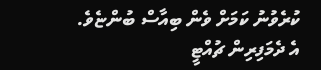ކުރެވުނު ކަމަށް ވެން ބިއާސް ބުންޏެވެ.
އެ ދެމަފިރިން ޗުއްޓީ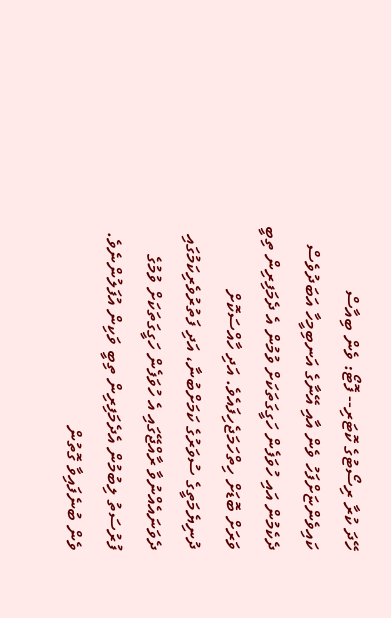ހޭދަ ކުރާ ރިސޯޓުގެ ކޮޓަރި-- ފޮޓޯ: ވެން ބިއާސް
ކައިވެންޏަށްފަހު ވެން އާއި އޭނާގެ އަނބިމީހާ އަބަދުވެސް ދެކެމުން އައި ހުވަފެން ހަގީގަތަކަށް ވުމުން އެ ދެމަފިރިން ތިބީ ވަރަށް ބޮޑަށް ހިތްހަމަޖެހިފައެވެ. އަދި ހާއްސަކޮށް ދުނިޔެމަތީގެ ސުވަރުގެ ކަމަށްބުނާ، އަދި ފަތުރުވެރިކަމުގައި ދެވަނައެއްނުވާ ރާއްޖޭގައި އެ ހުވަފެން ހަގީގަތަކަށް ވުމުގެ ފުރުސަތު ލިބުމުން އެދެމަފިރިން ތިބީ ވަކިން އުފަލުންނެވެ.
ވެން ބުނެފައިވާ ގޮތުން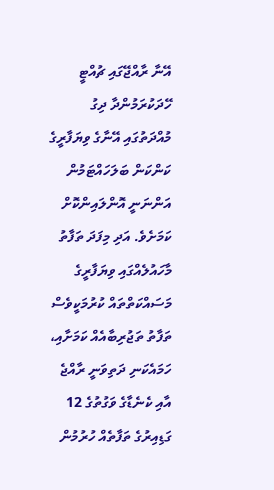އޭނާ ރާއްޖޭގައި ޗުއްޓީ ހޭދަކުރަމުންދާ ދިގު މުއްދަތުގައި އޭނާގެ ވިޔަފާރީގެ ކަންކަން ބަލަހައްޓަމުން އަންނަނީ އޮންލައިންކޮށް ކަމަށެވެ. އަދި މިފަދަ ތަފާތު މާހައުލެއްގައި ވިޔަފާރީގެ މަސައްކަތްތައް ކުރުމަކީވެސް ތަފާތު ތަޖުރިބާއެއް ކަމަށާއި، ހަމައެކަނި ދަތިވަނީ ރާއްޖެ އާއި ކެނެޑާގެ ވަގުތުގެ 12 ގަޑިއިރުގެ ތަފާތެއް ހުރުމުން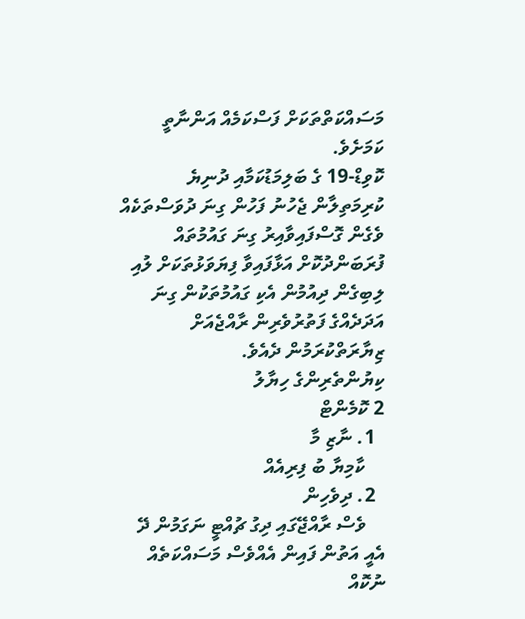މަސައްކަތްތަކަށް ފަސްކަމެއް އަންނާތީ ކަމަށެވެ.
ކޮވިޑް-19 ގެ ބަލިމަޑުކަމާއި ދުނިޔެ ކުރިމަތިލާން ޖެހުނު ފަހުން ގިނަ ދުވަސްތަކެއް ވެގެން ގޮސްފައިވާއިރު ގިނަ ގައުމުތައް ފުރަބަންދުކޮށް އަޅާފައިވާ ފިޔަވަޅުތަކަށް ލުއި ލިބިގެން ދިއުމުން އެކި ގައުމުތަކުން ގިނަ އަދަދެއްގެ ފަތުރުވެރިން ރާއްޖެއަށް ޒިޔާރަތްކުރަމުން ދެއެވެ.
ކިޔުންތެރިންގެ ހިޔާލު
2 ކޮމެންޓް
  1. ނާޒި މާ
    ކާމިޔާ ބު ފިރިއެއް
  2. ދިވެހިން
    ވެސް ރާއްޖޭގައި ދިގު ޗުއްޓީ ނަގަމުން ދޭ އެއީ އަތުން ފައިން އެއްވެސް މަސައްކަތެއް ނުކޮއް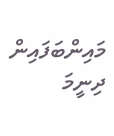މައިންބަފައިން ދިނީމަ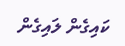ކައިގެން ލައިގެން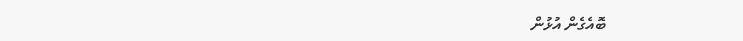ބޮއެގެން އުޅުން